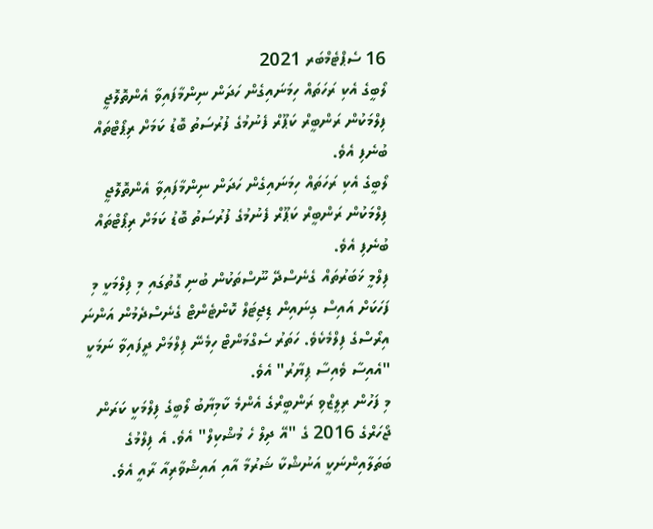16 ސެޕްޓެމްބަރ 2021
ލޯބީގެ އެކި ރަހަތައް ހިމަނައިގެން ހަދަން ނިންމާފައިވާ އެންތޮލޮޖީ ފިލްމަކުން ރަންބީރް ކަޕޫރް ފެނުމުގެ ފުރުސަތު ބޮޑު ކަމަށް ރިޕޯޓްތައް ބުނެފި އެވެ.
ލޯބީގެ އެކި ރަހަތައް ހިމަނައިގެން ހަދަން ނިންމާފައިވާ އެންތޮލޮޖީ ފިލްމަކުން ރަންބީރް ކަޕޫރް ފެނުމުގެ ފުރުސަތު ބޮޑު ކަމަށް ރިޕޯޓްތައް ބުނެފި އެވެ.
ފިލްމީ ޚަބަރުތައް ގެނެސްދޭ ނޫސްތަކުން ބުނި ގޮތުގައި މި ފިލްމަކީ މި ފަހަކަށް އައިސް ގިނައިން ޑިޖިޓަލް ކޮންޓެންޓް ގެނެސްދެމުން އަންނަ އިރޯސްގެ ފިލްމެކެވެ. ހަތަރު ސެގްމަންޓް ހިމެނޭ ފިލްމަށް ދީފައިވާ ނަމަކީ "އެއިސާ ވެއިސާ ޕިޔާރު" އެވެ.
މި ފަހުން ރިލީޒްވި ރަންބީރްގެ އެންމެ ކާމިޔާބު ލޯބީގެ ފިލްމަކީ ކަރަން ޖޯހަރްގެ 2016 ގެ "އޭ ދިލް ހެ މުޝްކިލް" އެވެ. އެ ފިލްމުގެ ބަތަލާއިންނަކީ އަނުޝްކާ ޝަރުމާ އާއި އައިޝްވާރިއާ ރާއީ އެވެ.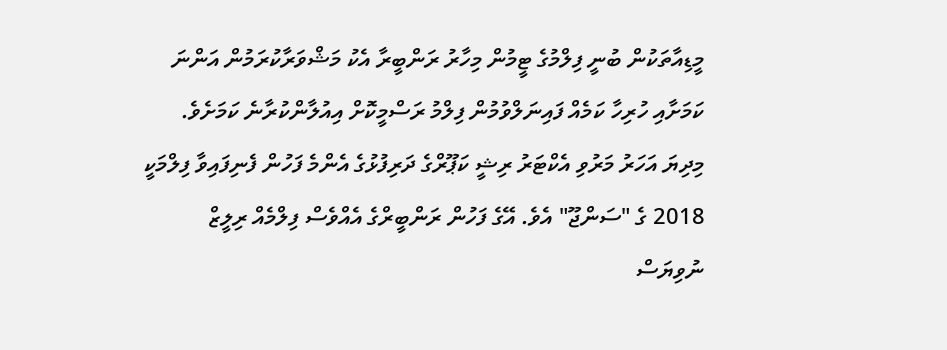މީޑިއާތަކުން ބުނީ ފިލްމުގެ ޓީމުން މިހާރު ރަންބީރާ އެކު މަޝްވަރާކުރަމުން އަންނަ ކަމަށާއި ހުރިހާ ކަމެއް ފައިނަލްވުމުން ފިލްމު ރަސްމީކޮށް އިއުލާންކުރާނެ ކަމަށެވެ.
މިދިޔަ އަހަރު މަރުވި އެކްޓަރު ރިޝީ ކަޕޫރްގެ ދަރިފުޅުގެ އެންމެ ފަހުން ފެނިފައިވާ ފިލްމަކީ 2018 ގެ "ސަންޖޫ" އެވެ. އޭގެ ފަހުން ރަންބީރްގެ އެއްވެސް ފިލްމެއް ރިލީޒް ނުވިޔަސް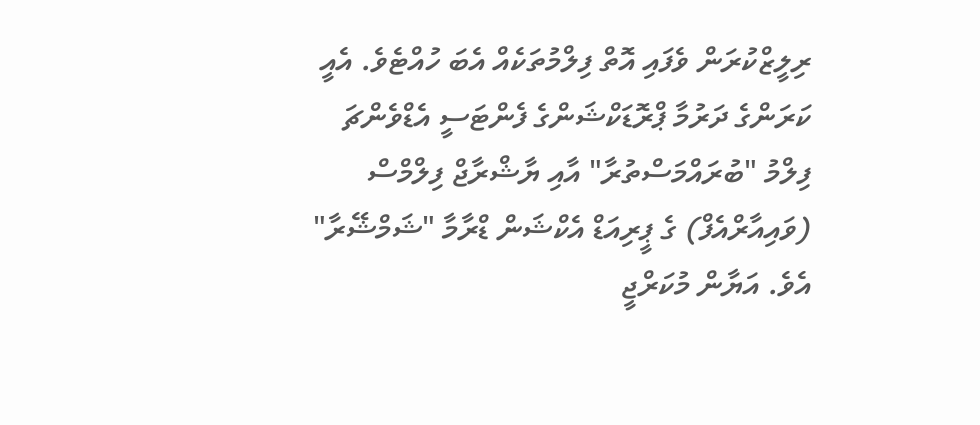ރިލީޒްކުރަން ވެފައި އޮތް ފިލްމުތަކެއް އެބަ ހުއްޓެވެ. އެއީ ކަރަންގެ ދަރުމާ ޕްރޮޑަކްޝަންގެ ފެންޓަސީ އެޑްވެންޗަ ފިލްމު "ބުރައްމަސްތުރާ" އާއި ޔާޝްރާޖް ފިލްމްސް (ވައިއާރްއެފް) ގެ ޕީރިއަޑް އެކްޝަން ޑްރާމާ "ޝަމްޝޭރާ" އެވެ. އަޔާން މުކަރްޖީ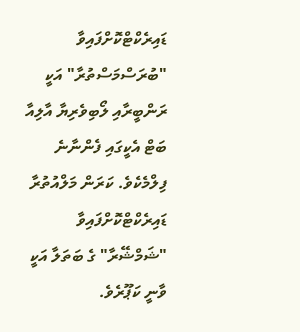ޑައިރެކްޓްކޮށްފައިވާ "ބުރަސްމަސްތުރާ" އަކީ ރަންބީރާއި ލޯބިވެރިޔާ އާލިއާ ބަޓް އެކީގައި ފެންނާނެ ފިލްމެކެވެ. ކަރަން މަލްއުތުރާ ޑައިރެކްޓްކޮށްފައިވާ "ޝަމްޝޭރާ" ގެ ބަތަލާ އަކީ ވާނީ ކަޕޫރެވެ.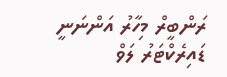ރަންބީރް މިހާރު އަންނަނީ ޑައިރެކްޓަރު ލަވް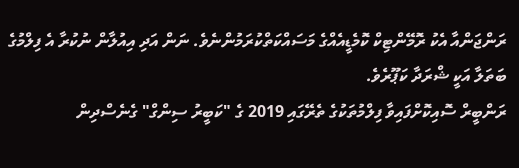ރަންޖަންއާ އެކު ރޮމޭންޓިކް ކޮމެޑީއެއްގެ މަސައްކަތްކުރަމުންނެވެ. ނަން އަދި އިއުލާން ނުކުރާ އެ ފިލްމުގެ ބަތަލާ އަކީ ޝްރަދާ ކަޕޫރެވެ.
ރަންބީރް ސޮއިކޮށްފައިވާ ފިލްމުތަކުގެ ތެރޭގައި 2019 ގެ "ކަބީރު ސިންގް" ގެނެސްދިން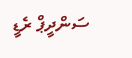ސަންދީޕް ރެޑީ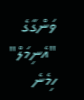ވަންގާގެ "އެނިމަލް" ހިމެނެ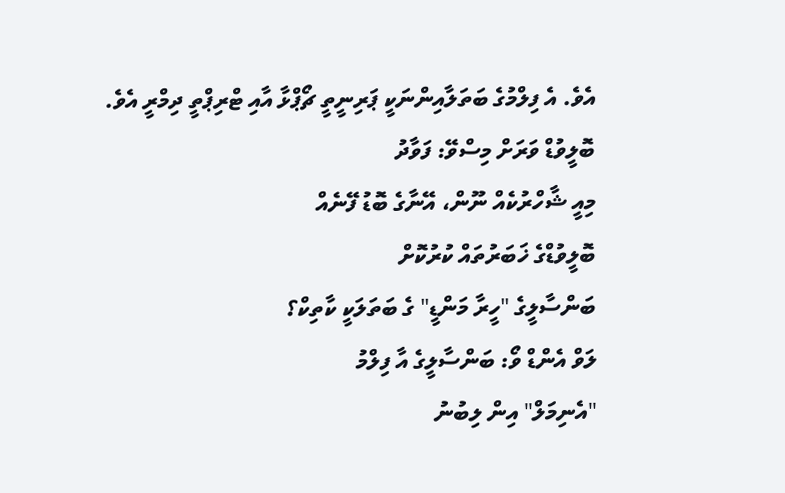އެވެ. އެ ފިލްމުގެ ބަތަލާއިންނަކީ ޕަރިނީތީ ޗޯޕްޅާ އާއި ޓްރިޕްތީ ދިމްރީ އެވެ.
ބޮލީވުޑް ވަރަށް މިސްވޭ: ފަވާދު
މިއީ ޝާހްރުކެއް ނޫން، އޭނާގެ ބޮޑު ފޭނެއް
ބޮލީވުޑްގެ ޚަބަރުތައް ކުރުކޮށް
ބަންސާލީގެ "ހީރާ މަންޑީ" ގެ ބަތަލަކީ ކާތިކް؟
ލަވް އެންޑް ވޯ: ބަންސާލީގެ އާ ފިލްމު
"އެނިމަލް" އިން ލިބުނު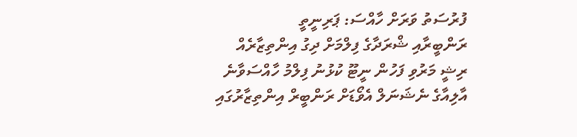ފުރުސަތު ވަރަށް ހާއްސަ: ޕަރިނީތީ
ރަންބީރާއި ޝްރަދާގެ ފިލްމަށް ދިގު އިންތިޒާރެއް
ރިޝީ މަރުވި ފަހުން ނީޓޫ ކުޅުނު ފިލްމު ހާއްސަވާނެ
އާލިއާގެ ނެޝަނަލް އެވޯޑަށް ރަންބީރް އިންތިޒާރުގައި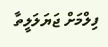ފިލްމަށް ޖަޔަލަލީތާ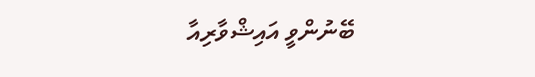ބޭނުންވީ އައިޝްވާރިއާ